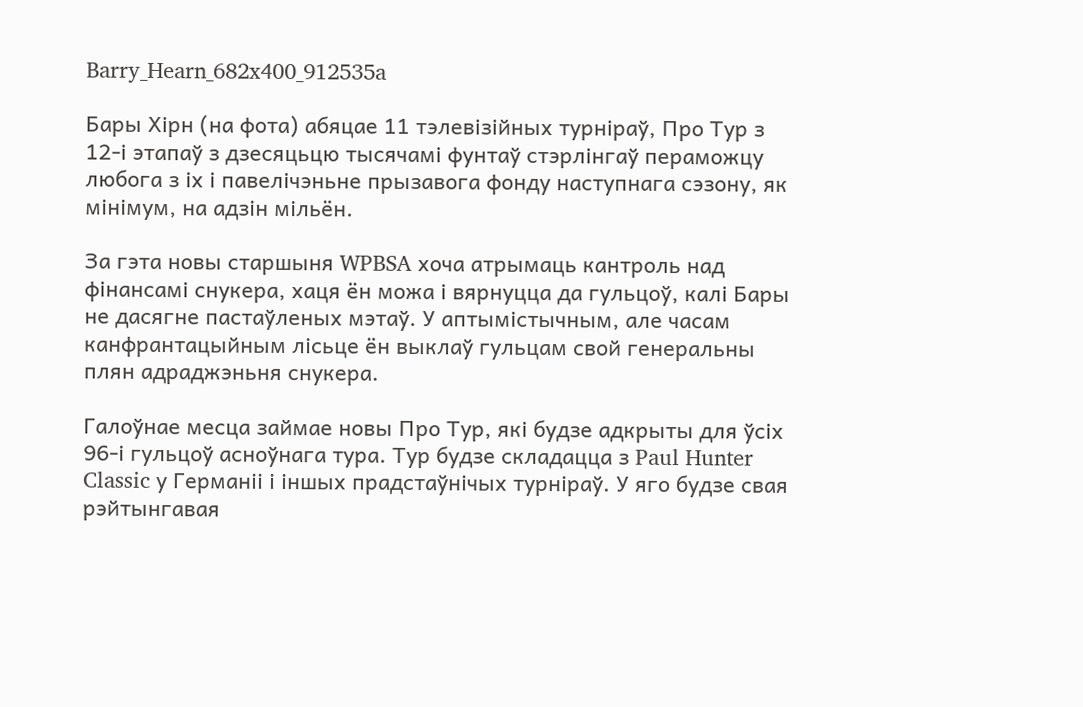Barry_Hearn_682x400_912535a

Бары Хірн (на фота) абяцае 11 тэлевізійных турніраў, Про Тур з 12-і этапаў з дзесяцьцю тысячамі фунтаў стэрлінгаў пераможцу любога з іх і павелічэньне прызавога фонду наступнага сэзону, як мінімум, на адзін мільён.

За гэта новы старшыня WPBSA хоча атрымаць кантроль над фінансамі снукера, хаця ён можа і вярнуцца да гульцоў, калі Бары не дасягне пастаўленых мэтаў. У аптымістычным, але часам канфрантацыйным лісьце ён выклаў гульцам свой генеральны плян адраджэньня снукера.

Галоўнае месца займае новы Про Тур, які будзе адкрыты для ўсіх 96-і гульцоў асноўнага тура. Тур будзе складацца з Paul Hunter Classic у Германіі і іншых прадстаўнічых турніраў. У яго будзе свая рэйтынгавая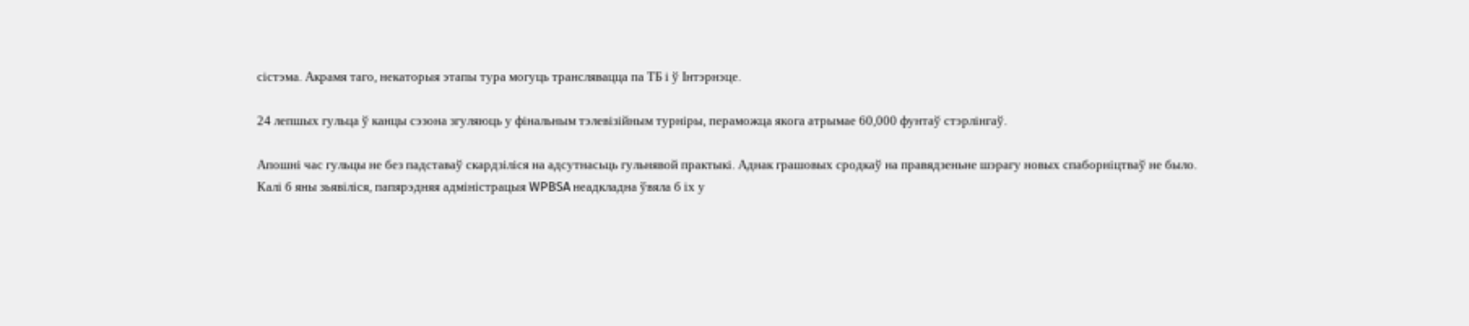сістэма. Акрамя таго, некаторыя этапы тура могуць транслявацца па ТБ і ў Інтэрнэце.

24 лепшых гульца ў канцы сэзона згуляюць у фінальным тэлевізійным турніры, пераможца якога атрымае 60,000 фунтаў стэрлінгаў.

Апошні час гульцы не без падставаў скардзіліся на адсутнасьць гульнявой практыкі. Аднак грашовых сродкаў на правядзеньне шэрагу новых спаборніцтваў не было. Калі б яны зьявіліся, папярэдняя адміністрацыя WPBSA неадкладна ўвяла б іх у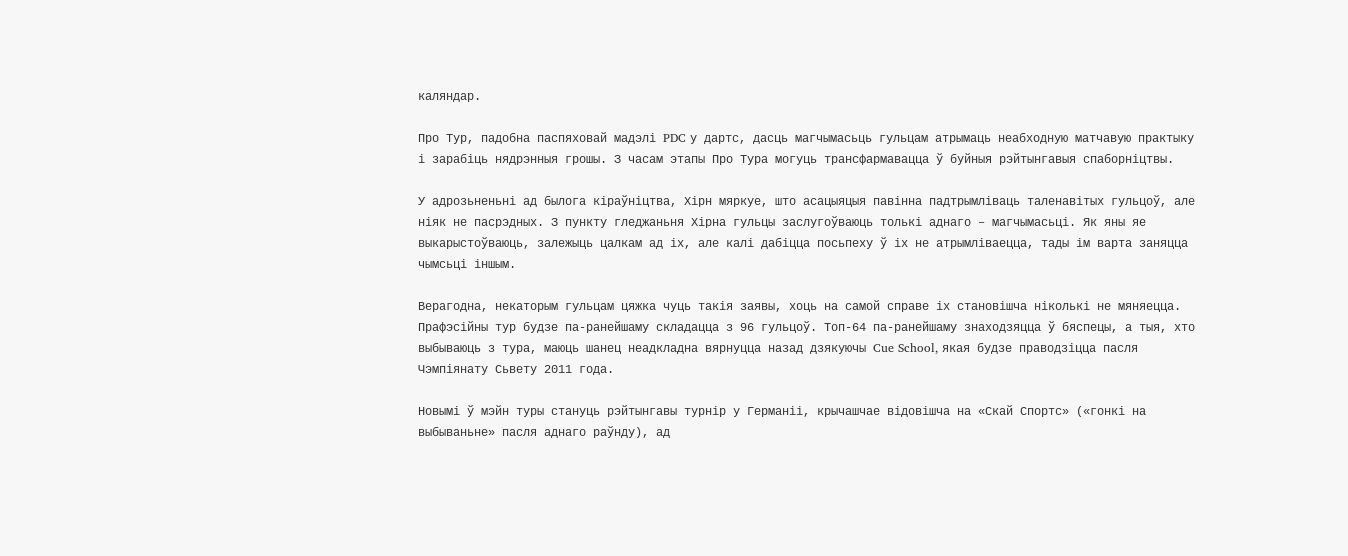каляндар.

Про Тур, падобна паспяховай мадэлі PDC у дартс, дасць магчымасьць гульцам атрымаць неабходную матчавую практыку і зарабіць нядрэнныя грошы. З часам этапы Про Тура могуць трансфармавацца ў буйныя рэйтынгавыя спаборніцтвы.

У адрозьненьні ад былога кіраўніцтва, Хірн мяркуе, што асацыяцыя павінна падтрымліваць таленавітых гульцоў, але ніяк не пасрэдных. З пункту гледжаньня Хірна гульцы заслугоўваюць толькі аднаго – магчымасьці. Як яны яе выкарыстоўваюць, залежыць цалкам ад іх, але калі дабіцца посьпеху ў іх не атрымліваецца, тады ім варта заняцца чымсьці іншым.

Верагодна, некаторым гульцам цяжка чуць такія заявы, хоць на самой справе іх становішча ніколькі не мяняецца. Прафэсійны тур будзе па-ранейшаму складацца з 96 гульцоў. Топ-64 па-ранейшаму знаходзяцца ў бяспецы, а тыя, хто выбываюць з тура, маюць шанец неадкладна вярнуцца назад дзякуючы Cue School, якая будзе праводзіцца пасля Чэмпіянату Сьвету 2011 года.

Новымі ў мэйн туры стануць рэйтынгавы турнір у Германіі, крычашчае відовішча на «Скай Спортс» («гонкі на выбываньне» пасля аднаго раўнду), ад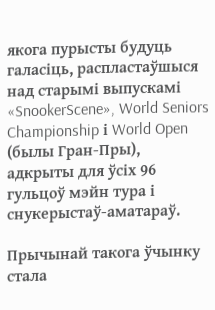якога пурысты будуць галасіць, распластаўшыся над старымі выпускамі «SnookerScene», World Seniors Championship і World Open (былы Гран-Пры), адкрыты для ўсіх 96 гульцоў мэйн тура і снукерыстаў-аматараў.

Прычынай такога ўчынку стала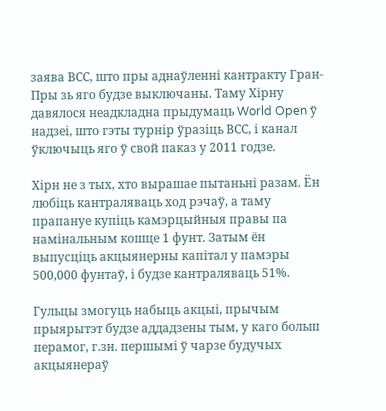заява ВСС, што пры аднаўленні кантракту Гран-Пры зь яго будзе выключаны. Таму Хірну давялося неадкладна прыдумаць World Open ў надзеі, што гэты турнір ўразіць ВСС, і канал ўключыць яго ў свой паказ у 2011 годзе.

Хірн не з тых, хто вырашае пытаньні разам. Ён любіць кантраляваць ход рэчаў, а таму прапануе купіць камэрцыйныя правы па намінальным кошце 1 фунт. Затым ён выпусціць акцыянерны капітал у памэры 500,000 фунтаў, і будзе кантраляваць 51%.

Гульцы змогуць набыць акцыі, прычым прыярытэт будзе аддадзены тым, у каго больш перамог, г.зн. першымі ў чарзе будучых акцыянераў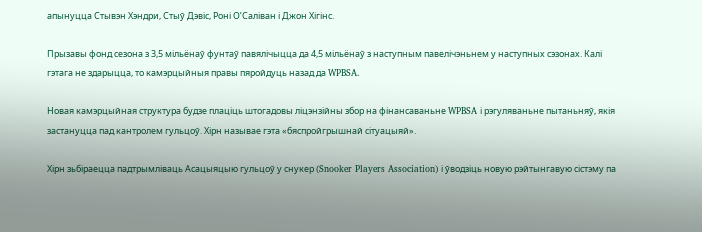апынуцца Стывэн Хэндри, Стыў Дэвіс, Роні О’Саліван і Джон Хігінс.

Прызавы фонд сезона з 3,5 мільёнаў фунтаў павялічыцца да 4,5 мільёнаў з наступным павелічэньнем у наступных сэзонах. Калі гэтага не здарыцца, то камэрцыйныя правы пяройдуць назад да WPBSA.

Новая камэрцыйная структура будзе плаціць штогадовы ліцэнзійны збор на фінансаваньне WPBSA і рэгуляваньне пытаньняў, якія застануцца пад кантролем гульцоў. Хірн называе гэта «бяспройгрышнай сітуацыяй».

Хірн зьбіраецца падтрымліваць Асацыяцыю гульцоў у снукер (Snooker Players Association) і ўводзіць новую рэйтынгавую сістэму па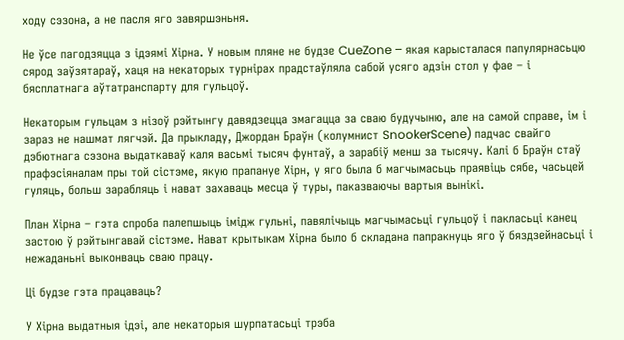ходу сэзона, а не пасля яго завяршэньня.

Не ўсе пагодзяцца з ідэямі Хірна. У новым пляне не будзе CueZone – якая карысталася папулярнасьцю сярод заўзятараў, хаця на некаторых турнірах прадстаўляла сабой усяго адзін стол у фае – і бясплатнага аўтатранспарту для гульцоў.

Некаторым гульцам з нізоў рэйтынгу давядзецца змагацца за сваю будучыню, але на самой справе, ім і зараз не нашмат лягчэй. Да прыкладу, Джордан Браўн (колумнист SnookerScene) падчас свайго дэбютнага сэзона выдаткаваў каля васьмі тысяч фунтаў, а зарабіў менш за тысячу. Калі б Браўн стаў прафэсіяналам пры той сістэме, якую прапануе Хірн, у яго была б магчымасьць праявіць сябе, часьцей гуляць, больш зарабляць і нават захаваць месца ў туры, паказваючы вартыя вынікі.

План Хірна – гэта спроба палепшыць імідж гульні, павялічыць магчымасьці гульцоў і пакласьці канец застою ў рэйтынгавай сістэме. Нават крытыкам Хірна было б складана папракнуць яго ў бяздзейнасьці і нежаданьні выконваць сваю працу.

Ці будзе гэта працаваць?

У Хірна выдатныя ідэі, але некаторыя шурпатасьці трэба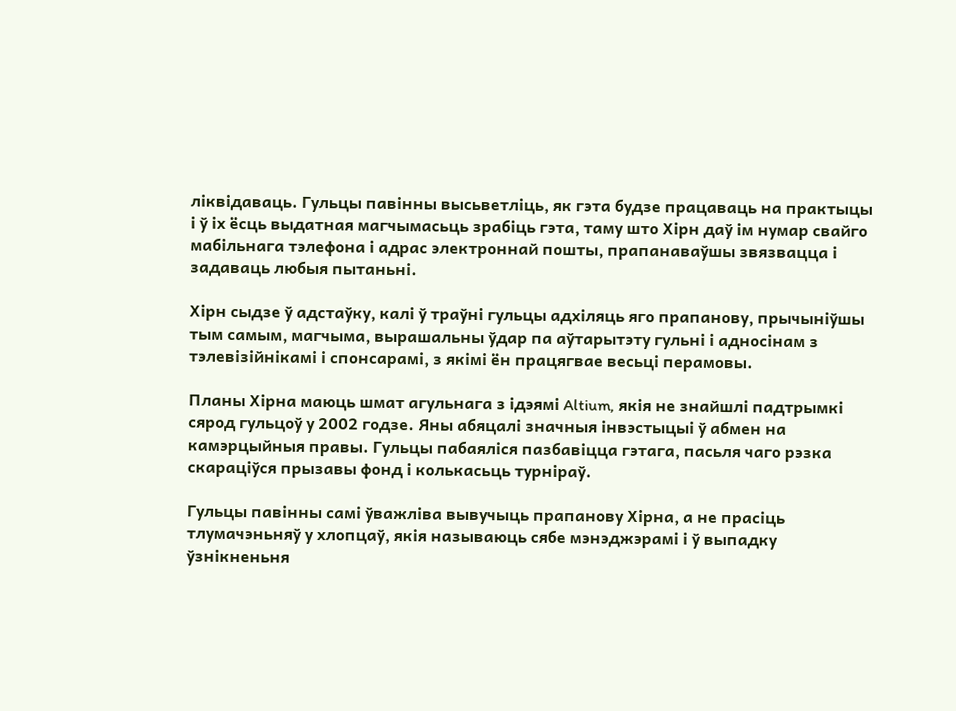ліквідаваць. Гульцы павінны высьветліць, як гэта будзе працаваць на практыцы і ў іх ёсць выдатная магчымасьць зрабіць гэта, таму што Хірн даў ім нумар свайго мабільнага тэлефона і адрас электроннай пошты, прапанаваўшы звязвацца і задаваць любыя пытаньні.

Хірн сыдзе ў адстаўку, калі ў траўні гульцы адхіляць яго прапанову, прычыніўшы тым самым, магчыма, вырашальны ўдар па аўтарытэту гульні і адносінам з тэлевізійнікамі і спонсарамі, з якімі ён працягвае весьці перамовы.

Планы Хірна маюць шмат агульнага з ідэямі Altium, якія не знайшлі падтрымкі сярод гульцоў у 2002 годзе. Яны абяцалі значныя інвэстыцыі ў абмен на камэрцыйныя правы. Гульцы пабаяліся пазбавіцца гэтага, пасьля чаго рэзка скараціўся прызавы фонд і колькасьць турніраў.

Гульцы павінны самі ўважліва вывучыць прапанову Хірна, а не прасіць тлумачэньняў у хлопцаў, якія называюць сябе мэнэджэрамі і ў выпадку ўзнікненьня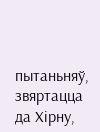пытаньняў, звяртацца да Хірну,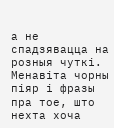а не спадзявацца на розныя чуткі. Менавіта чорны піяр і фразы пра тое, што нехта хоча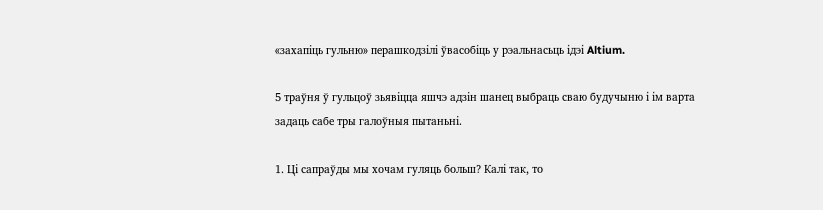«захапіць гульню» перашкодзілі ўвасобіць у рэальнасьць ідэі Altium.

5 траўня ў гульцоў зьявіцца яшчэ адзін шанец выбраць сваю будучыню і ім варта задаць сабе тры галоўныя пытаньні.

1. Ці сапраўды мы хочам гуляць больш? Калі так, то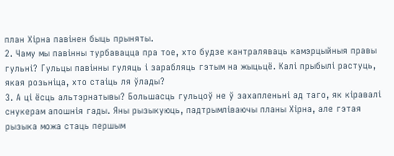план Хірна павінен быць прыняты.
2. Чаму мы павінны турбавацца пра тое, хто будзе кантраляваць камэрцыйныя правы гульні? Гульцы павінны гуляць і зарабляць гэтым на жыцьцё. Калі прыбылі растуць, якая розьніца, хто стаіць ля ўлады?
3. А ці ёсць альтэрнатывы? Большасць гульцоў не ў захапленьні ад таго, як кіравалі снукерам апошнія гады. Яны рызыкуюць, падтрымліваючы планы Хірна, але гэтая рызыка можа стаць першым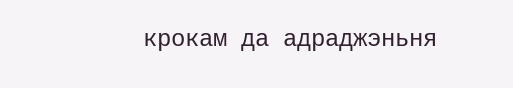крокам да адраджэньня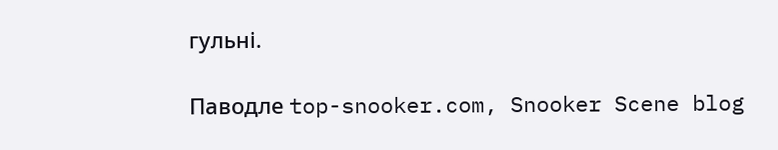гульні.

Паводле top-snooker.com, Snooker Scene blog